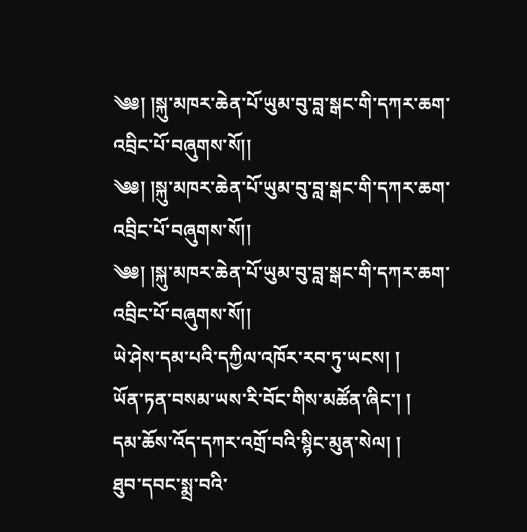༄༅། །སྐུ་མཁར་ཆེན་པོ་ཡུམ་བུ་བླ་སྒང་གི་དཀར་ཆག་འབྲིང་པོ་བཞུགས་སོ།།
༄༅། །སྐུ་མཁར་ཆེན་པོ་ཡུམ་བུ་བླ་སྒང་གི་དཀར་ཆག་འབྲིང་པོ་བཞུགས་སོ།།
༄༅། །སྐུ་མཁར་ཆེན་པོ་ཡུམ་བུ་བླ་སྒང་གི་དཀར་ཆག་འབྲིང་པོ་བཞུགས་སོ།།
ཡེ་ཤེས་དམ་པའི་དཀྱིལ་འཁོར་རབ་ཏུ་ཡངས། །
ཡོན་ཏན་བསམ་ཡས་རི་བོང་གིས་མཚོན་ཞིང་། །
དམ་ཆོས་འོད་དཀར་འགྲོ་བའི་སྙིང་མུན་སེལ། །
ཐུབ་དབང་སྨྲ་བའི་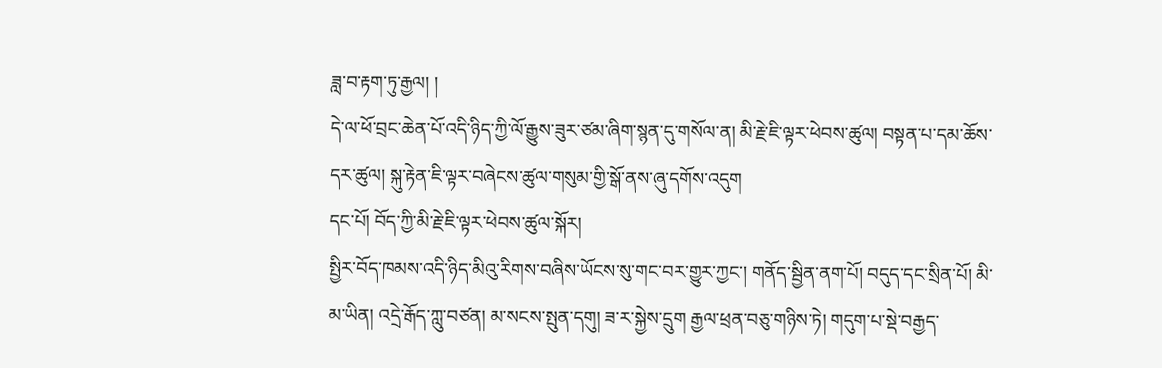ཟླ་བ་རྟག་ཏུ་རྒྱལ། །
དེ་ལ་ཕོ་བྲང་ཆེན་པོ་འདི་ཉིད་ཀྱི་ལོ་རྒྱུས་ཟུར་ཙམ་ཞིག་སྙན་དུ་གསོལ་ན། མི་རྗེ་ཇི་ལྟར་ཕེབས་ཚུལ། བསྟན་པ་དམ་ཆོས་དར་ཚུལ། སྐུ་རྟེན་ཇི་ལྟར་བཞེངས་ཚུལ་གསུམ་གྱི་སྒོ་ནས་ཞུ་དགོས་འདུག
དང་པོ། བོད་ཀྱི་མི་རྗེ་ཇི་ལྟར་ཕེབས་ཚུལ་སྐོར།
སྤྱིར་བོད་ཁམས་འདི་ཉིད་མིའུ་རིགས་བཞིས་ཡོངས་སུ་གང་བར་གྱུར་ཀྱང་། གནོད་སྦྱིན་ནག་པོ། བདུད་དང་སྲིན་པོ། མི་མ་ཡིན། འདྲེ་རྒོད་ཀླུ་བཙན། མ་སངས་སྤུན་དགུ། ཟ་ར་སྐྱེས་དྲུག རྒྱལ་ཕྲན་བཅུ་གཉིས་ཏེ། གདུག་པ་སྡེ་བརྒྱད་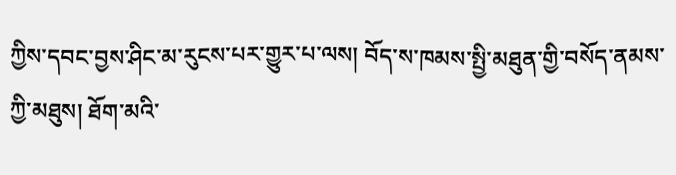ཀྱིས་དབང་བྱས་ཤིང་མ་རུངས་པར་གྱུར་པ་ལས། བོད་ས་ཁམས་སྤྱི་མཐུན་གྱི་བསོད་ནམས་ཀྱི་མཐུས། ཐོག་མའི་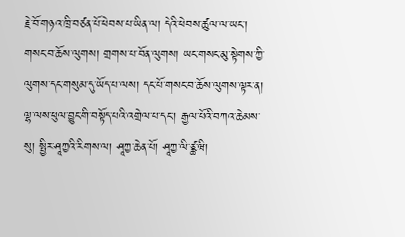རྗེ་བོ་གཉའ་ཁྲི་བཙན་པོ་ཕེབས་པ་ཡིན་ལ། དེའི་ཕེབས་ཚུལ་ལ་ཡང་། གསང་བ་ཆོས་ལུགས། གྲགས་པ་བོན་ལུགས། ཡང་གསང་མུ་སྟེགས་ཀྱི་ལུགས་དང་གསུམ་དུ་ཡོད་པ་ལས། དང་པོ་གསང་བ་ཆོས་ལུགས་ལྟར་ན། ལྷ་ལས་ཕུལ་བྱུང་གི་བསྟོད་པའི་འགྲེལ་པ་དང་། རྒྱལ་པོའི་བཀའ་ཆེམས་སུ། སྤྱིར་ཤཱཀྱའི་རིགས་ལ། ཤཱཀྱ་ཆེན་པོ། ཤཱཀྱ་ལི་ཙྪ་ཝི།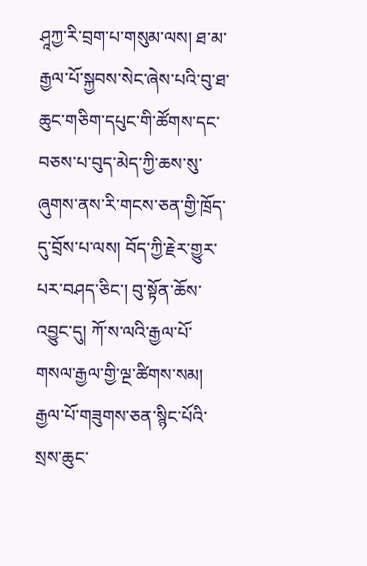ཤཱཀྱ་རི་བྲག་པ་གསུམ་ལས། ཐ་མ་རྒྱལ་པོ་སྐྱབས་སེང་ཞེས་པའི་བུ་ཐ་ཆུང་གཅིག་དཔུང་གི་ཚོགས་དང་བཅས་པ་བུད་མེད་ཀྱི་ཆས་སུ་ཞུགས་ནས་རི་གངས་ཅན་གྱི་ཁྲོད་དུ་བྲོས་པ་ལས། བོད་ཀྱི་རྗེར་གྱུར་པར་བཤད་ཅིང་། བུ་སྟོན་ཆོས་འབྱུང་དུ། ཀོ་ས་ལའི་རྒྱལ་པོ་གསལ་རྒྱལ་གྱི་ལྔ་ཚིགས་སམ། རྒྱལ་པོ་གཟུགས་ཅན་སྙིང་པོའི་སྲས་ཆུང་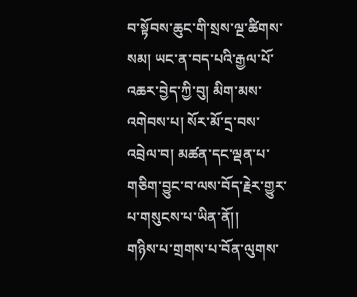བ་སྟོབས་ཆུང་གི་སྲས་ལྔ་ཚིགས་སམ། ཡང་ན་བད་པའི་རྒྱལ་པོ་འཆར་བྱེད་ཀྱི་བུ། མིག་མས་འགེབས་པ། སོར་མོ་དྲ་བས་འབྲེལ་བ། མཚན་དང་ལྡན་པ་གཅིག་བྱུང་བ་ལས་བོད་རྗེར་གྱུར་པ་གསུངས་པ་ཡིན་ནོ།།
གཉིས་པ་གྲགས་པ་བོན་ལུགས་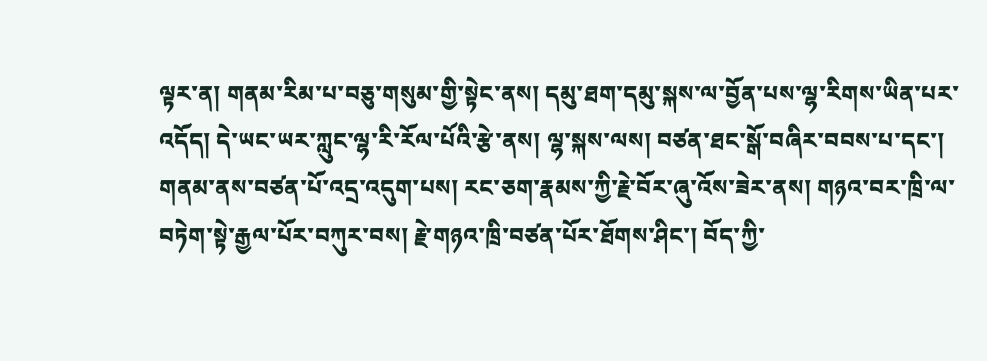ལྟར་ན། གནམ་རིམ་པ་བཅུ་གསུམ་གྱི་སྟེང་ནས། དམུ་ཐག་དམུ་སྐས་ལ་བྱོན་པས་ལྷ་རིགས་ཡིན་པར་འདོད། དེ་ཡང་ཡར་ཀླུང་ལྷ་རི་རོལ་པོའི་རྩེ་ནས། ལྷ་སྐས་ལས། བཙན་ཐང་སྒོ་བཞིར་བབས་པ་དང་། གནམ་ནས་བཙན་པོ་འདྲ་འདུག་པས། རང་ཅག་རྣམས་ཀྱི་རྗེ་བོར་ཞུ་འོས་ཟེར་ནས། གཉའ་བར་ཁྲི་ལ་བཏེག་སྟེ་རྒྱལ་པོར་བཀུར་བས། རྗེ་གཉའ་ཁྲི་བཙན་པོར་ཐོགས་ཤིང་། བོད་ཀྱི་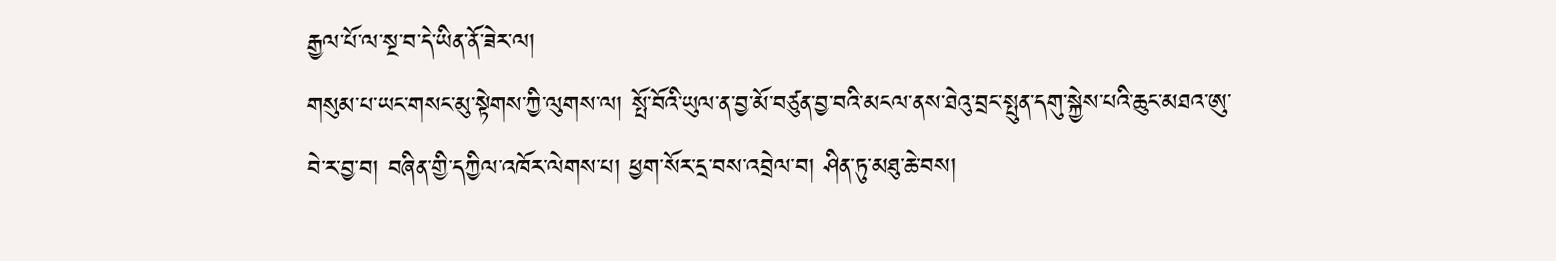རྒྱལ་པོ་ལ་སྔ་བ་དེ་ཡིན་ནོ་ཟེར་ལ།
གསུམ་པ་ཡང་གསང་མུ་སྟེགས་ཀྱི་ལུགས་ལ། སྤོ་བོའི་ཡུལ་ན་བྱ་མོ་བཙུན་བྱ་བའི་མངལ་ནས་ཐེའུ་བྲང་སྤུན་དགུ་སྐྱེས་པའི་ཆུང་མཐའ་ཨུ་བེ་ར་བྱ་བ། བཞིན་གྱི་དཀྱིལ་འཁོར་ལེགས་པ། ཕྱག་སོར་དྲ་བས་འབྲེལ་བ། ཤིན་ཏུ་མཐུ་ཆེ་བས།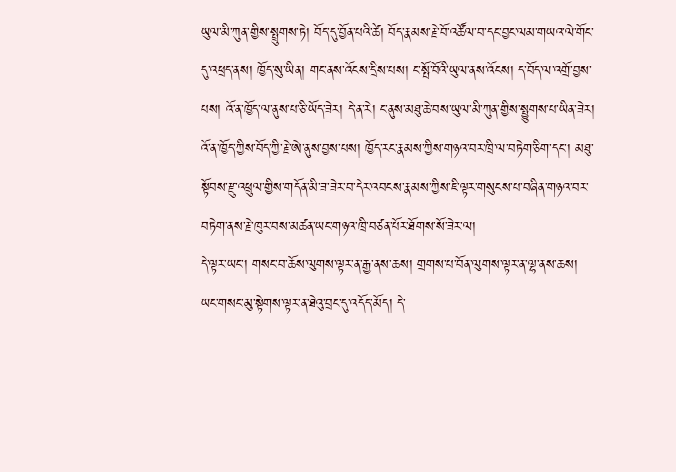ཡུལ་མི་ཀུན་གྱིས་སྤྲུགས་ཏེ། བོད་དུ་བྱོན་པའི་ཚེ། བོད་རྣམས་རྗེ་བོ་འཚོལ་བ་དང་བྱང་ལམ་གཡའ་ལེ་གོང་དུ་འཕྲད་ནས། ཁྱོད་སུ་ཡིན། གང་ནས་འོངས་དྲིས་པས། ང་སྤོ་བོའི་ཡུལ་ནས་འོངས། ད་བོད་ལ་འགྲོ་བྱས་པས། འོ་ན་ཁྱོད་ལ་ནུས་པ་ཅི་ཡོད་ཟེར། དེ་ན་རེ། ང་ནུས་མཐུ་ཆེ་བས་ཡུལ་མི་ཀུན་གྱིས་སྤྱུགས་པ་ཡིན་ཟེར། འོ་ན་ཁྱོད་ཀྱིས་བོད་ཀྱི་རྗེ་ཨེ་ནུས་བྱས་པས། ཁྱོད་རང་རྣམས་ཀྱིས་གཉའ་བར་ཁྲི་ལ་བཏེག་ཅིག་དང་། མཐུ་སྟོབས་རྫུ་འཕྲུལ་གྱིས་གདོན་མི་ཟ་ཟེར་བ་དེར་འབངས་རྣམས་ཀྱིས་ཇི་ལྟར་གསུངས་པ་བཞིན་གཉའ་བར་བཏེག་ནས་རྗེ་ཁུར་བས་མཚན་ཡང་གཉའ་ཁྲི་བཙན་པོར་ཐོགས་སོ་ཟེར་ལ།
དེ་ལྟར་ཡང་། གསང་བ་ཆོས་ལུགས་ལྟར་ན་རྒྱ་ནས་ཆས། གྲགས་པ་བོན་ལུགས་ལྟར་ན་ལྷ་ནས་ཆས། ཡང་གསང་མུ་སྟེགས་ལྟར་ན་ཐེའུ་བྲང་དུ་འདོད་མོད། དེ་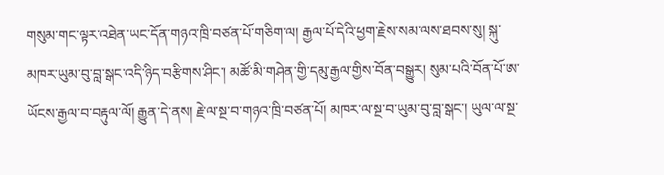གསུམ་གང་ལྟར་འཐེན་ཡང་དོན་གཉའ་ཁྲི་བཙན་པོ་གཅིག་ལ། རྒྱལ་པོ་དེའི་ཕྱག་རྗེས་སམ་ལས་ཐབས་སུ། སྐུ་མཁར་ཡུམ་བུ་བླ་སྒང་འདི་ཉིད་བརྩིགས་ཤིང་། མཚོ་མི་གཤེན་གྱི་དམུ་རྒྱལ་གྱིས་བོན་བསྒྱུར། སུམ་པའི་བོན་པོ་ཨ་ཡོངས་རྒྱལ་བ་བརྟུལ་ལོ། རྒྱུན་དེ་ནས། རྗེ་ལ་སྔ་བ་གཉའ་ཁྲི་བཙན་པོ། མཁར་ལ་སྔ་བ་ཡུམ་བུ་བླ་སྒང་། ཡུལ་ལ་སྔ་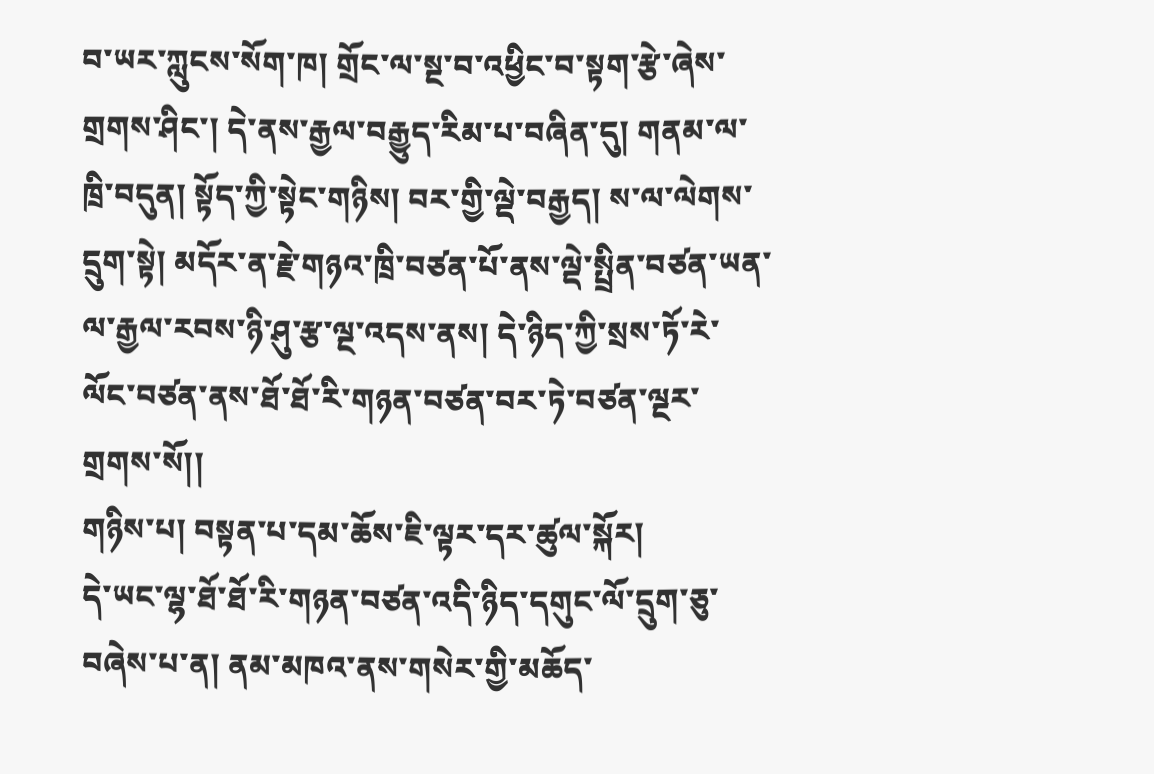བ་ཡར་ཀླུངས་སོག་ཁ། གྲོང་ལ་སྔ་བ་འཕྱིང་བ་སྟག་རྩེ་ཞེས་གྲགས་ཤིང་། དེ་ནས་རྒྱལ་བརྒྱུད་རིམ་པ་བཞིན་དུ། གནམ་ལ་ཁྲི་བདུན། སྟོད་ཀྱི་སྟེང་གཉིས། བར་གྱི་ལྡེ་བརྒྱད། ས་ལ་ལེགས་དྲུག་སྟེ། མདོར་ན་རྗེ་གཉའ་ཁྲི་བཙན་པོ་ནས་ལྡེ་སྤྲིན་བཙན་ཡན་ལ་རྒྱལ་རབས་ཉི་ཤུ་རྩ་ལྔ་འདས་ནས། དེ་ཉིད་ཀྱི་སྲས་ཏོ་རེ་ལོང་བཙན་ནས་ཐོ་ཐོ་རི་གཉན་བཙན་བར་ཏེ་བཙན་ལྔར་གྲགས་སོ།།
གཉིས་པ། བསྟན་པ་དམ་ཆོས་ཇི་ལྟར་དར་ཚུལ་སྐོར།
དེ་ཡང་ལྷ་ཐོ་ཐོ་རི་གཉན་བཙན་འདི་ཉིད་དགུང་ལོ་དྲུག་ཅུ་བཞེས་པ་ན། ནམ་མཁའ་ནས་གསེར་གྱི་མཆོད་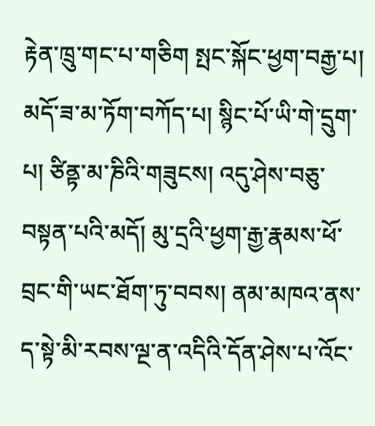རྟེན་ཁྲུ་གང་པ་གཅིག སྤང་སྐོང་ཕྱག་བརྒྱ་པ། མདོ་ཟ་མ་ཏོག་བཀོད་པ། སྙིང་པོ་ཡི་གེ་དྲུག་པ། ཙིནྟ་མ་ཎིའི་གཟུངས། འདུ་ཤེས་བཅུ་བསྟན་པའི་མདོ། མུ་དྲའི་ཕྱག་རྒྱ་རྣམས་ཕོ་བྲང་གི་ཡང་ཐོག་ཏུ་བབས། ནམ་མཁའ་ནས་ད་སྟེ་མི་རབས་ལྔ་ན་འདིའི་དོན་ཤེས་པ་འོང་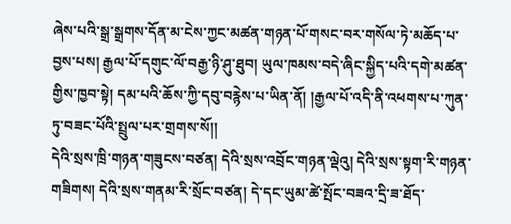ཞེས་པའི་སྒྲ་སྒྲགས་དོན་མ་ངེས་ཀྱང་མཚན་གཉན་པོ་གསང་བར་གསོལ་ཏེ་མཆོད་པ་བྱས་པས། རྒྱལ་པོ་དགུང་ལོ་བརྒྱ་ཉི་ཤུ་ཐུབ། ཡུལ་ཁམས་བདེ་ཞིང་སྐྱིད་པའི་དགེ་མཚན་གྱིས་ཁྱབ་སྟེ། དམ་པའི་ཆོས་ཀྱི་དབུ་བརྙེས་པ་ཡིན་ནོ། །རྒྱལ་པོ་འདི་ནི་འཕགས་པ་ཀུན་ཏུ་བཟང་པོའི་སྤྲུལ་པར་གྲགས་སོ།།
དེའི་སྲས་ཁྲི་གཉན་གཟུངས་བཙན། དེའི་སྲས་འབྲོང་གཉན་ལྡེའུ། དེའི་སྲས་སྟག་རི་གཉན་གཟིགས། དེའི་སྲས་གནམ་རི་སྲོང་བཙན། དེ་དང་ཡུམ་ཚེ་སྤོང་བཟའ་དྲི་ཟ་ཐོད་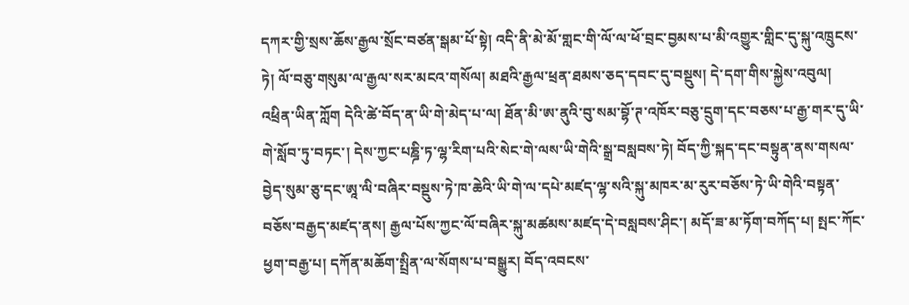དཀར་གྱི་སྲས་ཆོས་རྒྱལ་སྲོང་བཙན་སྒམ་པོ་སྟེ། འདི་ནི་མེ་མོ་གླང་གི་ལོ་ལ་ཕོ་བྲང་བྱམས་པ་མི་འགྱུར་གླིང་དུ་སྐུ་འཁྲུངས་ཏེ། ལོ་བཅུ་གསུམ་ལ་རྒྱལ་སར་མངའ་གསོལ། མཐའི་རྒྱལ་ཕྲན་ཐམས་ཅད་དབང་དུ་བསྡུས། དེ་དག་གིས་སྐྱེས་འབུལ། འཕྲིན་ཡིན་ཀློག དེའི་ཚེ་བོད་ན་ཡི་གེ་མེད་པ་ལ། ཐོན་མི་ཨ་ནུའི་བུ་སམ་བྷོ་ཊ་འཁོར་བཅུ་དྲུག་དང་བཅས་པ་རྒྱ་གར་དུ་ཡི་གེ་སློབ་ཏུ་བཏང་། དེས་ཀྱང་པཎྜི་ཏ་ལྷ་རིག་པའི་སེང་གེ་ལས་ཡི་གེའི་སྒྲ་བསླབས་ཏེ། བོད་ཀྱི་སྐད་དང་བསྟུན་ནས་གསལ་བྱེད་སུམ་ཅུ་དང་ཨཱ་ལི་བཞིར་བསྡུས་ཏེ་ཁ་ཆེའི་ཡི་གེ་ལ་དཔེ་མཛད་ལྷ་སའི་སྐུ་མཁར་མ་རུར་བཅོས་ཏེ་ཡི་གེའི་བསྟན་བཅོས་བརྒྱད་མཛད་ནས། རྒྱལ་པོས་ཀྱང་ལོ་བཞིར་སྐུ་མཚམས་མཛད་དེ་བསླབས་ཤིང་། མདོ་ཟ་མ་ཏོག་བཀོད་པ། སྤང་ཀོང་ཕྱག་བརྒྱ་པ། དཀོན་མཆོག་སྤྲིན་ལ་སོགས་པ་བསྒྱུར། བོད་འབངས་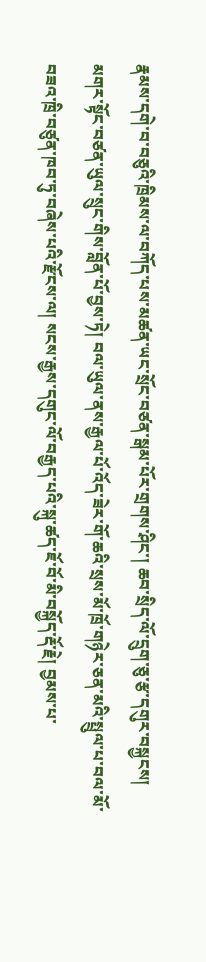རྣམས་དགེ་བ་བཅུའི་ཁྲིམས་ལ་བཀོད་པས་མཚན་ཡང་སྲོང་བཙན་སྒམ་པོར་གྲགས་ཤིང་། ཆབ་སྲིད་ལོ་དྲུག་ཅུ་རྩ་དགུར་བསྐྱངས།
མགར་སྟོང་བཙན་ཡུལ་སྲུང་གིས་བློན་པོ་བྱས་ཏེ། བལ་ཡུལ་ནས་རྒྱལ་པོ་འོད་ཟེར་གོ་ཆའི་སྲས་མོ་ཁྲོ་གཉེར་ཅན་མའི་སྤྲུལ་པ་བལ་མོ་བཟའ་ཁྲི་བཙུན་ཁབ་ཏུ་བཞེས་པའི་རྫོངས་ལ། སངས་རྒྱས་དགུང་ལོ་བརྒྱད་པའི་སྐུ་ཚད་ཇོ་བོ་མི་བསྐྱོད་རྡོ་རྗེ། བྱམས་པ་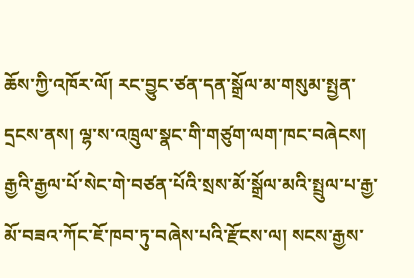ཆོས་ཀྱི་འཁོར་ལོ། རང་བྱུང་ཙན་དན་སྒྲོལ་མ་གསུམ་སྤྱན་དྲངས་ནས། ལྷ་ས་འཁྲུལ་སྣང་གི་གཙུག་ལག་ཁང་བཞེངས། རྒྱའི་རྒྱལ་པོ་སེང་གེ་བཙན་པོའི་སྲས་མོ་སྒྲོལ་མའི་སྤྲུལ་པ་རྒྱ་མོ་བཟའ་ཀོང་ཇོ་ཁབ་ཏུ་བཞེས་པའི་རྫོངས་ལ། སངས་རྒྱས་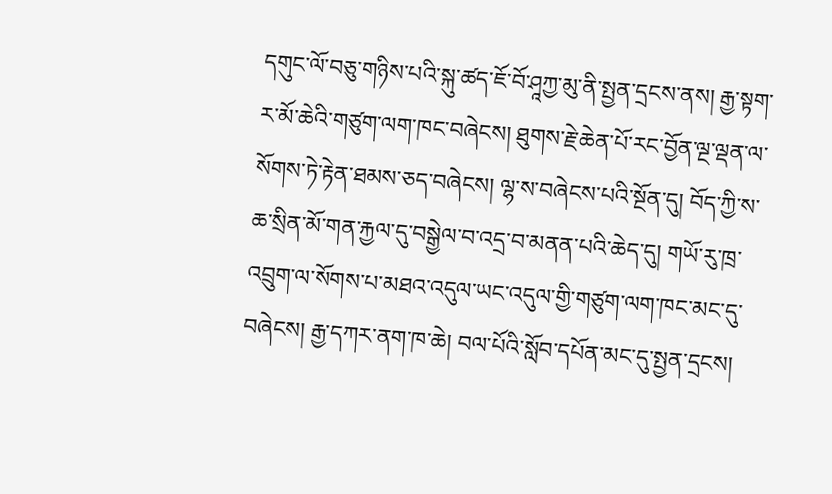དགུང་ལོ་བཅུ་གཉིས་པའི་སྐུ་ཚད་ཇོ་བོ་ཤཱཀྱ་མུ་ནི་སྤྱན་དྲངས་ནས། རྒྱ་སྟག་ར་མོ་ཆེའི་གཙུག་ལག་ཁང་བཞེངས། ཐུགས་རྗེ་ཆེན་པོ་རང་བྱོན་ལྔ་ལྡན་ལ་སོགས་ཏེ་རྟེན་ཐམས་ཅད་བཞེངས། ལྷ་ས་བཞེངས་པའི་སྔོན་དུ། བོད་ཀྱི་ས་ཆ་སྲིན་མོ་གན་རྐྱལ་དུ་བསྒྱེལ་བ་འདྲ་བ་མནན་པའི་ཆེད་དུ། གཡོ་རུ་ཁྲ་འབྲུག་ལ་སོགས་པ་མཐའ་འདུལ་ཡང་འདུལ་གྱི་གཙུག་ལག་ཁང་མང་དུ་བཞེངས། རྒྱ་དཀར་ནག་ཁ་ཆེ། བལ་པོའི་སློབ་དཔོན་མང་དུ་སྤྱན་དྲངས།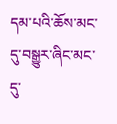དམ་པའི་ཆོས་མང་དུ་བསྒྱུར་ཞིང་མང་དུ་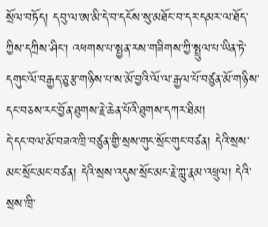སྲོལ་བཏོད། དབུ་ལ་ཨ་མི་དེ་བ་དངོས་སུ་མཐོང་བ་དར་དམར་ལ་ཐོད་ཀྱིས་དཀྲིས་ཤིང་། འཕགས་པ་སྤྱན་རས་གཟིགས་ཀྱི་སྤྲུལ་པ་ཡིན་ཏེ་དགུང་ལོ་བརྒྱད་ཅུ་རྩ་གཉིས་པ་ས་མོ་བྱའི་ལོ་ལ་རྒྱལ་པོ་བཙུན་མོ་གཉིས་དང་བཅས་རང་བྱོན་ཐུགས་རྗེ་ཆེན་པོའི་ཐུགས་དཀར་ཐིམ།
དེ་དང་བལ་མོ་བཟའ་ཁྲི་བཙུན་གྱི་སྲས་གུང་སྲོང་གུང་བཙན། དེའི་སྲས་མང་སྲོང་མང་བཙན། དེའི་སྲས་འདུས་སྲོང་མང་རྗེ་ཀླུ་རྣམ་འཕྲུལ། དེའི་སྲས་ཁྲི་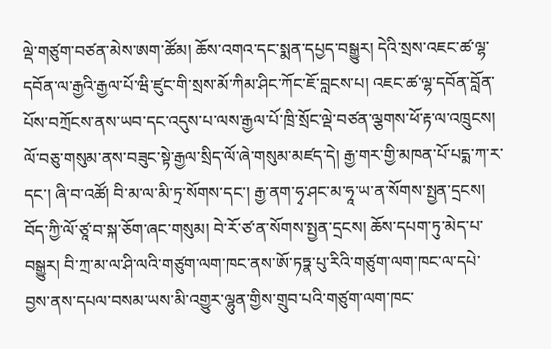ལྡེ་གཙུག་བཙན་མེས་ཨག་ཚོམ། ཆོས་འགའ་དང་སྨན་དཔྱད་བསྒྱུར། དེའི་སྲས་འཇང་ཚ་ལྷ་དབོན་ལ་རྒྱའི་རྒྱལ་པོ་ཝི་ཛུང་གི་སྲས་མོ་ཀིམ་ཤིང་ཀོང་ཇོ་བླངས་པ། འཇང་ཚ་ལྷ་དབོན་བློན་པོས་བཀྲོངས་ནས་ཡབ་དང་འདུས་པ་ལས་རྒྱལ་པོ་ཁྲི་སྲོང་ལྡེ་བཙན་ལྕགས་ཕོ་རྟ་ལ་འཁྲུངས། ལོ་བཅུ་གསུམ་ནས་བཟུང་སྟེ་རྒྱལ་སྲིད་ལོ་ཞེ་གསུམ་མཛད་དེ། རྒྱ་གར་གྱི་མཁན་པོ་པདྨ་ཀ་ར་དང་། ཞི་བ་འཚོ། བི་མ་ལ་མི་ཏྲ་སོགས་དང་། རྒྱ་ནག་ཧྭ་ཤང་མ་ཧཱ་ཡ་ན་སོགས་སྤྱན་དྲངས། བོད་ཀྱི་ལོ་ཙཱ་བ་སྐ་ཅོག་ཞང་གསུམ། བེ་རོ་ཙ་ན་སོགས་སྤྱན་དྲངས། ཆོས་དཔག་ཏུ་མེད་པ་བསྒྱུར། བི་ཀྲ་མ་ལ་ཤི་ལའི་གཙུག་ལག་ཁང་ནས་ཨོ་ཏཏྣ་པུ་རིའི་གཙུག་ལག་ཁང་ལ་དཔེ་བྱས་ནས་དཔལ་བསམ་ཡས་མི་འགྱུར་ལྷུན་གྱིས་གྲུབ་པའི་གཙུག་ལག་ཁང་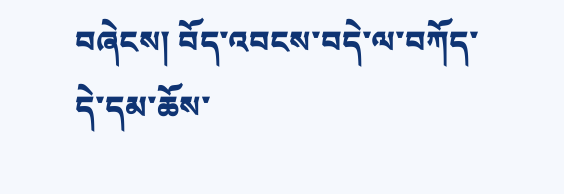བཞེངས། བོད་འབངས་བདེ་ལ་བཀོད་དེ་དམ་ཆོས་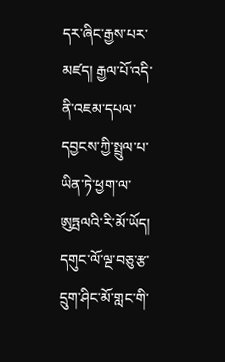དར་ཞིང་རྒྱས་པར་མཛད། རྒྱལ་པོ་འདི་ནི་འཇམ་དཔལ་དབྱངས་ཀྱི་སྤྲུལ་པ་ཡིན་ཏེ་ཕྱག་ལ་ཨུཏྤལའི་རི་མོ་ཡོད། དགུང་ལོ་ལྔ་བཅུ་རྩ་དྲུག་ཤིང་མོ་གླང་གི་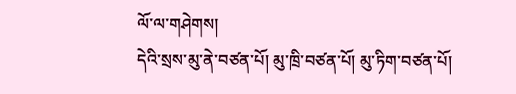ལོ་ལ་གཤེགས།
དེའི་སྲས་མུ་ནེ་བཙན་པོ། མུ་ཁྲི་བཙན་པོ། མུ་ཏིག་བཙན་པོ།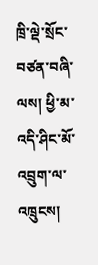ཁྲི་ལྡེ་སྲོང་བཙན་བཞི་ལས། ཕྱི་མ་འདི་ཤིང་མོ་འབྲུག་ལ་འཁྲུངས།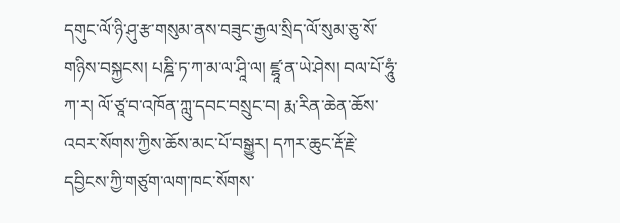དགུང་ལོ་ཉི་ཤུ་རྩ་གསུམ་ནས་བཟུང་རྒྱལ་སྲིད་ལོ་སུམ་ཅུ་སོ་གཉིས་བསྐྱངས། པཎྜི་ཏ་ཀ་མ་ལ་ཤཱི་ལ། ཛྷཱ་ན་ཡེ་ཤེས། བལ་པོ་ཧཱུཾ་ཀ་ར། ལོ་ཙཱ་བ་འཁོན་ཀླུ་དབང་བསྲུང་བ། རྨ་རིན་ཆེན་ཆོས་འབར་སོགས་ཀྱིས་ཆོས་མང་པོ་བསྒྱུར། དཀར་ཆུང་རྡོ་རྗེ་དབྱིངས་ཀྱི་གཙུག་ལག་ཁང་སོགས་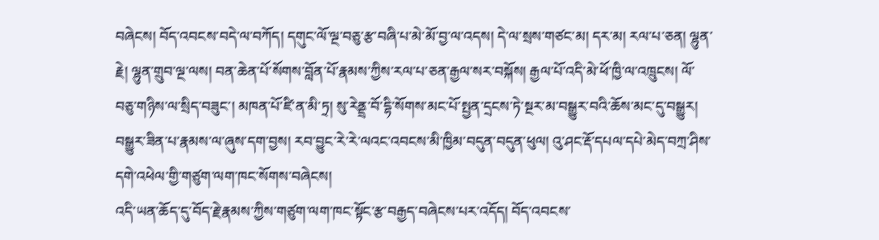བཞེངས། བོད་འབངས་བདེ་ལ་བཀོད། དགུང་ལོ་ལྔ་བཅུ་རྩ་བཞི་པ་མེ་མོ་བྱ་ལ་འདས། དེ་ལ་སྲས་གཙང་མ། དར་མ། རལ་པ་ཅན། ལྷུན་རྗེ། ལྷུན་གྲུབ་ལྔ་ལས། བན་ཆེན་པོ་སོགས་བློན་པོ་རྣམས་ཀྱིས་རལ་པ་ཅན་རྒྱལ་སར་བསྐོས། རྒྱལ་པོ་འདི་མེ་ཕོ་ཁྱི་ལ་འཁྲུངས། ལོ་བཅུ་གཉིས་ལ་སྲིད་བཟུང་། མཁན་པོ་ཛི་ན་མི་ཏྲ། སུ་རེནྡྲ་བོ་དྷི་སོགས་མང་པོ་སྤྱན་དྲངས་ཏེ་སྔར་མ་བསྒྱུར་བའི་ཆོས་མང་དུ་བསྒྱུར། བསྒྱུར་ཟིན་པ་རྣམས་ལ་ཞུས་དག་བྱས། རབ་བྱུང་རེ་རེ་ལའང་འབངས་མི་ཁྱིམ་བདུན་བདུན་ཕུལ། འུ་ཤང་རྡོ་དཔལ་དཔེ་མེད་བཀྲ་ཤིས་དགེ་འཕེལ་གྱི་གཙུག་ལག་ཁང་སོགས་བཞེངས།
འདི་ཡན་ཆོད་དུ་བོད་རྗེ་རྣམས་ཀྱིས་གཙུག་ལག་ཁང་སྟོང་རྩ་བརྒྱད་བཞེངས་པར་འདོད། བོད་འབངས་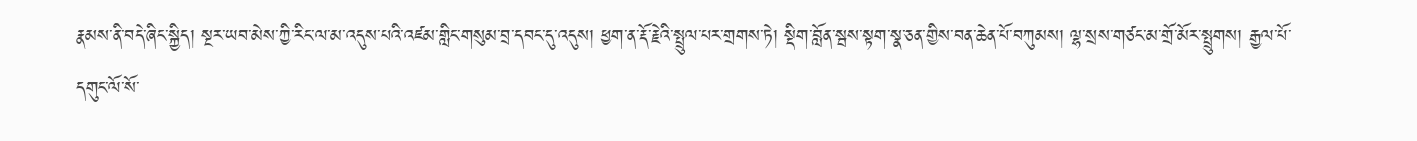རྣམས་ནི་བདེ་ཞིང་སྐྱིད། སྔར་ཡབ་མེས་ཀྱི་རིང་ལ་མ་འདུས་པའི་འཛམ་གླིང་གསུམ་བྲ་དབང་དུ་འདུས། ཕྱག་ན་རྡོ་རྗེའི་སྤྲུལ་པར་གྲགས་ཏེ། སྡིག་བློན་སྦས་སྟག་སྣ་ཅན་གྱིས་བན་ཆེན་པོ་བཀུམས། ལྷ་སྲས་གཙང་མ་གྲོ་མོར་སྤྲུགས། རྒྱལ་པོ་དགུང་ལོ་སོ་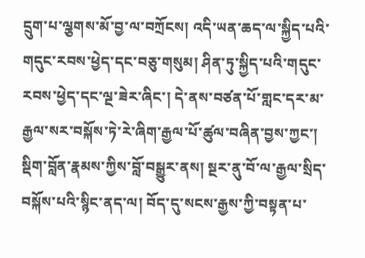དྲུག་པ་ལྕགས་མོ་བྱ་ལ་བཀྲོངས། འདི་ཡན་ཆད་ལ་སྐྱིད་པའི་གདུང་རབས་ཕྱེད་དང་བཅུ་གསུམ། ཤིན་ཏུ་སྐྱིད་པའི་གདུང་རབས་ཕྱེད་དང་ལྔ་ཟེར་ཞིང་། དེ་ནས་བཙན་པོ་གླང་དར་མ་རྒྱལ་སར་བསྐོས་ཏེ་རེ་ཞིག་རྒྱལ་པོ་ཚུལ་བཞིན་བྱས་ཀྱང་། སྡིག་བློན་རྣམས་ཀྱིས་བློ་བསྒྱུར་ནས། སྔར་ནུ་བོ་ལ་རྒྱལ་སྲིད་བསྐོས་པའི་སྙིང་ནད་ལ། བོད་དུ་སངས་རྒྱས་ཀྱི་བསྟན་པ་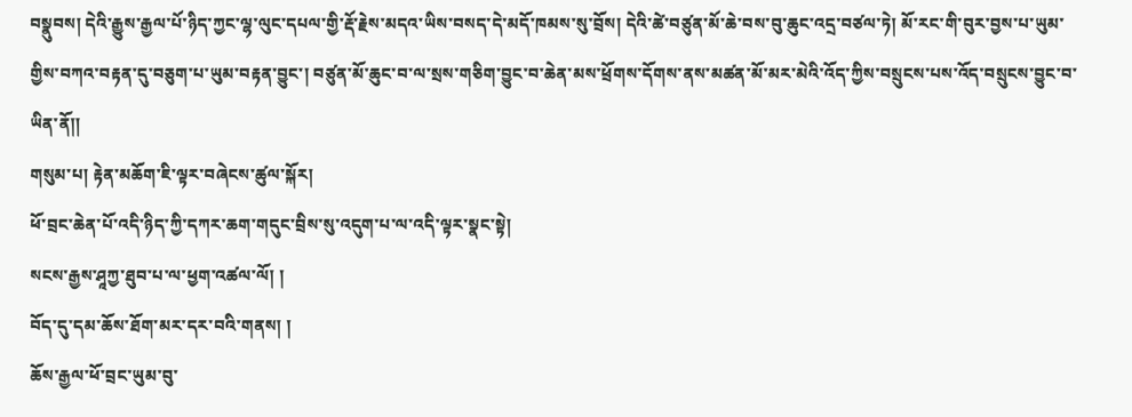བསྣུབས། དེའི་རྒྱུས་རྒྱལ་པོ་ཉིད་ཀྱང་ལྷ་ལུང་དཔལ་གྱི་རྡོ་རྗེས་མདའ་ཡིས་བསད་དེ་མདོ་ཁམས་སུ་བྲོས། དེའི་ཚེ་བཙུན་མོ་ཆེ་བས་བུ་ཆུང་འདྲ་བཙལ་ཏེ། མོ་རང་གི་བུར་བྱས་པ་ཡུམ་གྱིས་བཀའ་བརྟན་དུ་བཅུག་པ་ཡུམ་བརྟན་བྱུང་། བཙུན་མོ་ཆུང་བ་ལ་སྲས་གཅིག་བྱུང་བ་ཆེན་མས་ཕྲོགས་དོགས་ནས་མཚན་མོ་མར་མེའི་འོད་ཀྱིས་བསྲུངས་པས་འོད་བསྲུངས་བྱུང་བ་ཡིན་ནོ།།
གསུམ་པ། རྟེན་མཆོག་ཇི་ལྟར་བཞེངས་ཚུལ་སྐོར།
ཕོ་བྲང་ཆེན་པོ་འདི་ཉིད་ཀྱི་དཀར་ཆག་གདུང་བྲིས་སུ་འདུག་པ་ལ་འདི་ལྟར་སྣང་སྟེ།
སངས་རྒྱས་ཤཱཀྱ་ཐུབ་པ་ལ་ཕྱག་འཚལ་ལོ། །
བོད་དུ་དམ་ཆོས་ཐོག་མར་དར་བའི་གནས། །
ཆོས་རྒྱལ་ཕོ་བྲང་ཡུམ་བུ་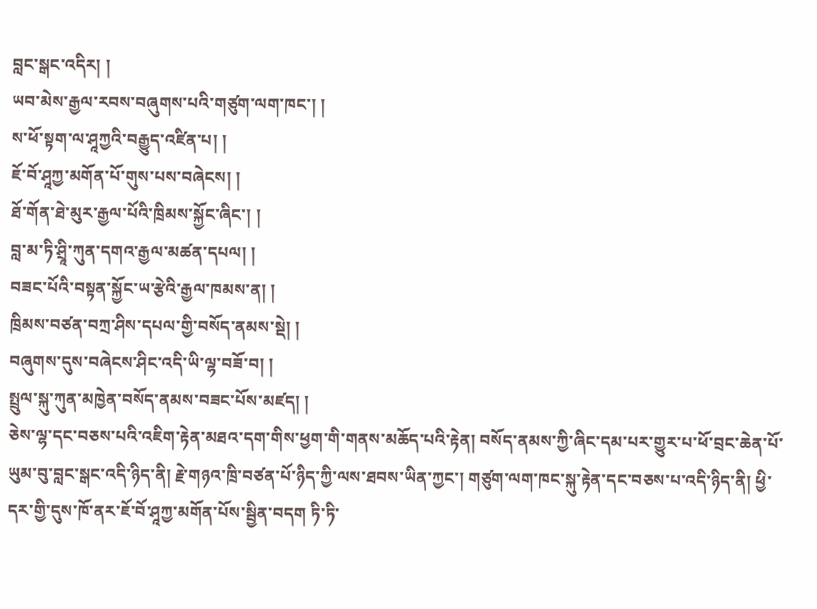བླང་སྒང་འདིར། །
ཡབ་མེས་རྒྱལ་རབས་བཞུགས་པའི་གཙུག་ལག་ཁང་། །
ས་ཕོ་སྟག་ལ་ཤཱཀྱའི་བརྒྱུད་འཛིན་པ། །
ཇོ་བོ་ཤཱཀྱ་མགོན་པོ་གུས་པས་བཞེངས། །
ཐོ་གོན་ཐེ་མུར་རྒྱལ་པོའི་ཁྲིམས་སྐྱོང་ཞིང་། །
བླ་མ་ཏི་ཤྲཱི་ཀུན་དགའ་རྒྱལ་མཚན་དཔལ། །
བཟང་པོའི་བསྟན་སྐྱོང་ཡ་རྩེའི་རྒྱལ་ཁམས་ན། །
ཁྲིམས་བཙན་བཀྲ་ཤིས་དཔལ་གྱི་བསོད་ནམས་སྡེ། །
བཞུགས་དུས་བཞེངས་ཤིང་འདི་ཡི་ལྷ་བཟོ་བ། །
སྤྲུལ་སྐུ་ཀུན་མཁྱེན་བསོད་ནམས་བཟང་པོས་མཛད། །
ཅེས་ལྷ་དང་བཅས་པའི་འཇིག་རྟེན་མཐའ་དག་གིས་ཕྱག་གི་གནས་མཆོད་པའི་རྟེན། བསོད་ནམས་ཀྱི་ཞིང་དམ་པར་གྱུར་པ་ཕོ་བྲང་ཆེན་པོ་ཡུམ་བུ་བླང་སྒང་འདི་ཉིད་ནི། རྗེ་གཉའ་ཁྲི་བཙན་པོ་ཉིད་ཀྱི་ལས་ཐབས་ཡིན་ཀྱང་། གཙུག་ལག་ཁང་སྐུ་རྟེན་དང་བཅས་པ་འདི་ཉིད་ནི། ཕྱི་དར་གྱི་དུས་ཁོ་ནར་ཇོ་བོ་ཤཱཀྱ་མགོན་པོས་སྦྱིན་བདག ཏི་ཏི་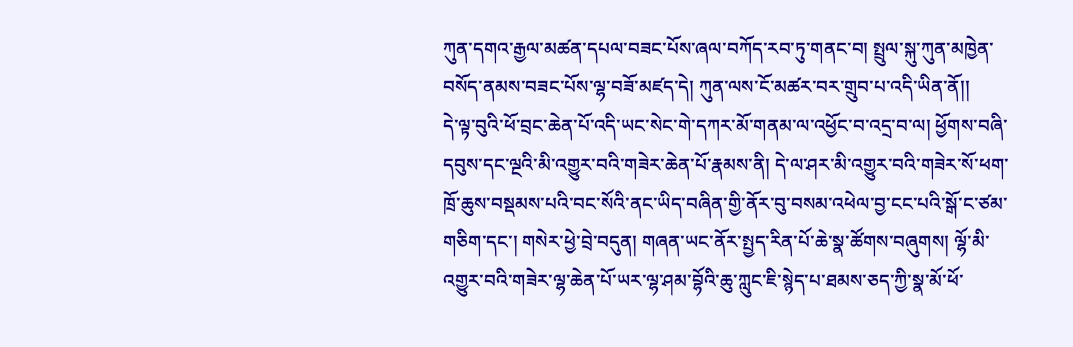ཀུན་དགའ་རྒྱལ་མཚན་དཔལ་བཟང་པོས་ཞལ་བཀོད་རབ་ཏུ་གནང་བ། སྤྲུལ་སྐུ་ཀུན་མཁྱེན་བསོད་ནམས་བཟང་པོས་ལྷ་བཟོ་མཛད་དེ། ཀུན་ལས་ངོ་མཚར་བར་གྲུབ་པ་འདི་ཡིན་ནོ།།
དེ་ལྟ་བུའི་ཕོ་བྲང་ཆེན་པོ་འདི་ཡང་སེང་གེ་དཀར་མོ་གནམ་ལ་འཕྱོང་བ་འདྲ་བ་ལ། ཕྱོགས་བཞི་དབུས་དང་ལྔའི་མི་འགྱུར་བའི་གཟེར་ཆེན་པོ་རྣམས་ནི། དེ་ལ་ཤར་མི་འགྱུར་བའི་གཟེར་སོ་ཕག་ཁྲོ་ཆུས་བསྡམས་པའི་བང་སོའི་ནང་ཡིད་བཞིན་གྱི་ནོར་བུ་བསམ་འཕེལ་བྱ་ངང་པའི་སྒོ་ང་ཙམ་གཅིག་དང་། གསེར་ཕྱེ་བྲེ་བདུན། གཞན་ཡང་ནོར་སྤྱད་རིན་པོ་ཆེ་སྣ་ཚོགས་བཞུགས། ལྷོ་མི་འགྱུར་བའི་གཟེར་ལྷ་ཆེན་པོ་ཡར་ལྷ་ཤམ་བྷོའི་ཆུ་ཀླུང་ཇི་སྙེད་པ་ཐམས་ཅད་ཀྱི་སྣ་མོ་ཕོ་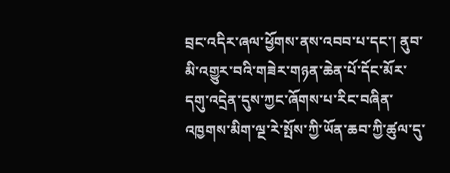བྲང་འདིར་ཞལ་ཕྱོགས་ནས་འབབ་པ་དང་། ནུབ་མི་འགྱུར་བའི་གཟེར་གཉན་ཆེན་པོ་དོང་མོར་དགུ་འདྲེན་དུས་ཀྱང་ཞོགས་པ་རིང་བཞིན་འཁྱགས་མིག་ལྔ་རེ་སྤོས་ཀྱི་ཡོན་ཆབ་ཀྱི་ཚུལ་དུ་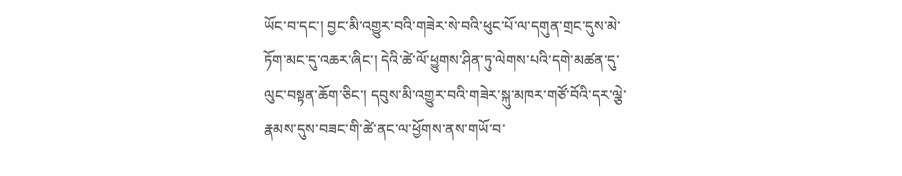ཡོང་བ་དང་། བྱང་མི་འགྱུར་བའི་གཟེར་སེ་བའི་ཕུང་པོ་ལ་དགུན་གྲང་དུས་མེ་ཏོག་མང་དུ་འཆར་ཞིང་། དེའི་ཚེ་ལོ་ཕྱུགས་ཤིན་ཏུ་ལེགས་པའི་དགེ་མཚན་དུ་ལུང་བསྟན་ཆོག་ཅིང་། དབུས་མི་འགྱུར་བའི་གཟེར་སྐུ་མཁར་གཙོ་བོའི་དར་ལྕེ་རྣམས་དུས་བཟང་གི་ཚེ་ནང་ལ་ཕྱོགས་ནས་གཡོ་བ་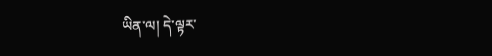ཡིན་ལ། དེ་ལྟར་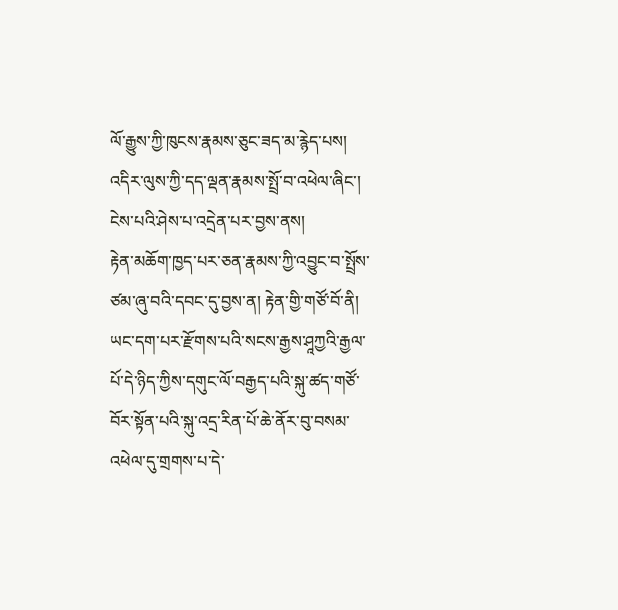ལོ་རྒྱུས་ཀྱི་ཁུངས་རྣམས་ཅུང་ཟད་མ་རྙེད་པས། འདིར་ལུས་ཀྱི་དད་ལྡན་རྣམས་སྤྲོ་བ་འཕེལ་ཞིང་། ངེས་པའི་ཤེས་པ་འདྲེན་པར་བྱས་ནས།
རྟེན་མཆོག་ཁྱད་པར་ཅན་རྣམས་ཀྱི་འབྱུང་བ་སྤྲོས་ཙམ་ཞུ་བའི་དབང་དུ་བྱས་ན། རྟེན་གྱི་གཙོ་བོ་ནི། ཡང་དག་པར་རྫོགས་པའི་སངས་རྒྱས་ཤཱཀྱའི་རྒྱལ་པོ་དེ་ཉིད་ཀྱིས་དགུང་ལོ་བརྒྱད་པའི་སྐུ་ཚད་གཙོ་བོར་སྟོན་པའི་སྐུ་འདྲ་རིན་པོ་ཆེ་ནོར་བུ་བསམ་འཕེལ་དུ་གྲགས་པ་དེ་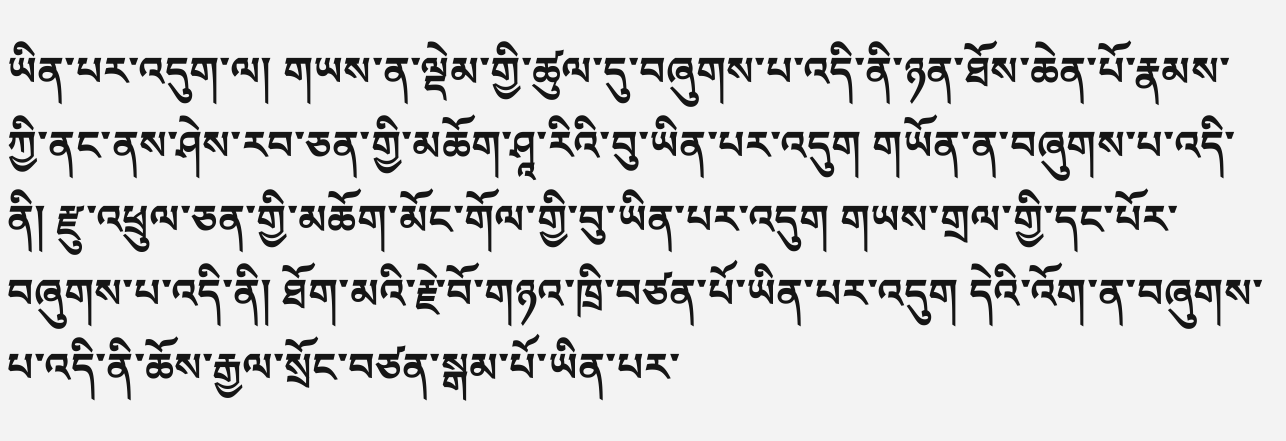ཡིན་པར་འདུག་ལ། གཡས་ན་ལྡེམ་གྱི་ཚུལ་དུ་བཞུགས་པ་འདི་ནི་ཉན་ཐོས་ཆེན་པོ་རྣམས་ཀྱི་ནང་ནས་ཤེས་རབ་ཅན་གྱི་མཆོག་ཤཱ་རིའི་བུ་ཡིན་པར་འདུག གཡོན་ན་བཞུགས་པ་འདི་ནི། རྫུ་འཕྲུལ་ཅན་གྱི་མཆོག་མོང་གོལ་གྱི་བུ་ཡིན་པར་འདུག གཡས་གྲལ་གྱི་དང་པོར་བཞུགས་པ་འདི་ནི། ཐོག་མའི་རྗེ་བོ་གཉའ་ཁྲི་བཙན་པོ་ཡིན་པར་འདུག དེའི་འོག་ན་བཞུགས་པ་འདི་ནི་ཆོས་རྒྱལ་སྲོང་བཙན་སྒམ་པོ་ཡིན་པར་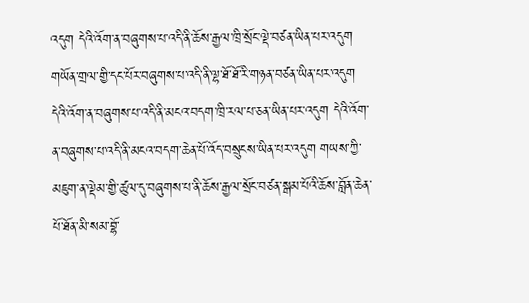འདུག དེའི་འོག་ན་བཞུགས་པ་འདི་ནི་ཆོས་རྒྱལ་ཁྲི་སྲོང་ལྡེ་བཙན་ཡིན་པར་འདུག གཡོན་གྲལ་གྱི་དང་པོར་བཞུགས་པ་འདི་ནི་ལྷ་ཐོ་ཐོ་རི་གཉན་བཙན་ཡིན་པར་འདུག དེའི་འོག་ན་བཞུགས་པ་འདི་ནི་མངའ་བདག་ཁྲི་རལ་པ་ཅན་ཡིན་པར་འདུག དེའི་འོག་ན་བཞུགས་པ་འདི་ནི་མངའ་བདག་ཆེན་པོ་འོད་བསྲུངས་ཡིན་པར་འདུག གཡས་ཀྱི་མཇུག་ན་ལྡེམ་གྱི་ཚུལ་དུ་བཞུགས་པ་ནི་ཆོས་རྒྱལ་སྲོང་བཙན་སྒམ་པོའི་ཆོས་བློན་ཆེན་པོ་ཐོན་མི་སམ་བྷོ་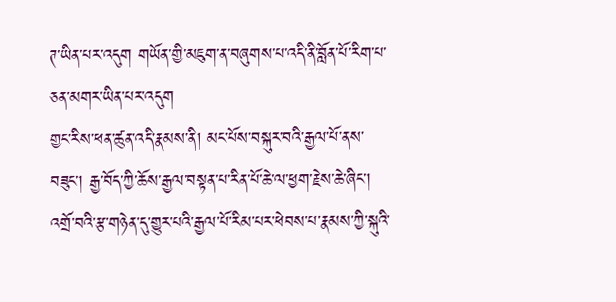ཊ་ཡིན་པར་འདུག གཡོན་གྱི་མཇུག་ན་བཞུགས་པ་འདི་ནི་བློན་པོ་རིག་པ་ཅན་མགར་ཡིན་པར་འདུག
གྱང་རིས་ཕན་ཚུན་འདི་རྣམས་ནི། མང་པོས་བསྐུར་བའི་རྒྱལ་པོ་ནས་བཟུང་། རྒྱ་བོད་ཀྱི་ཆོས་རྒྱལ་བསྟན་པ་རིན་པོ་ཆེ་ལ་ཕྱག་རྗེས་ཆེ་ཞིང་། འགྲོ་བའི་རྩ་གཉེན་དུ་གྱུར་པའི་རྒྱལ་པོ་རིམ་པར་ཕེབས་པ་རྣམས་ཀྱི་སྐུའི་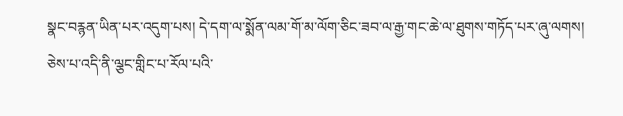སྣང་བརྙན་ཡིན་པར་འདུག་པས། དེ་དག་ལ་སྨོན་ལམ་གོ་མ་ལོག་ཅིང་ཟབ་ལ་རྒྱ་གང་ཆེ་ལ་ཐུགས་གཏོད་པར་ཞུ་ལགས།
ཅེས་པ་འདི་ནི་ལྕང་གླིང་པ་རོལ་པའི་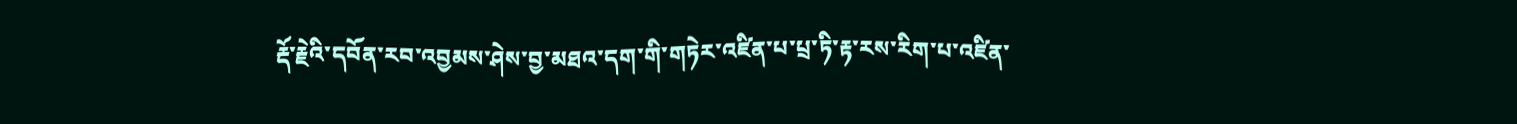རྡོ་རྗེའི་དབོན་རབ་འབྱམས་ཤེས་བྱ་མཐའ་དག་གི་གཏེར་འཛིན་པ་པྲ་ཏི་རྟ་རས་རིག་པ་འཛིན་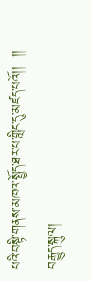པའི་བསྟི་གནས་མཁའ་སྤྱོད་ཐར་པ་གླིང་དུ་མཛད་པའོ།།  །།
བརྒྱུད་སྐུལ།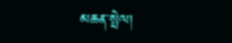མཆན་སྤེལ།